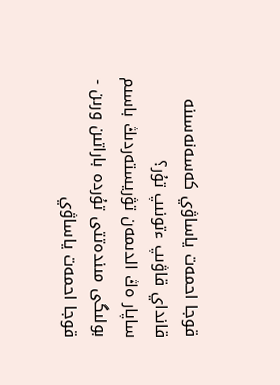قوجا احمەت ياساۋي كەسەنەسىنە قانداي قاۋىپ ءتونىپ تۇر؟
ساپار ەڭ الدىمەن تۋريستەردىڭ باسىم بولىگى مىندەتتى تۇردە باراتىن ورىن - قوجا احمەت ياساۋي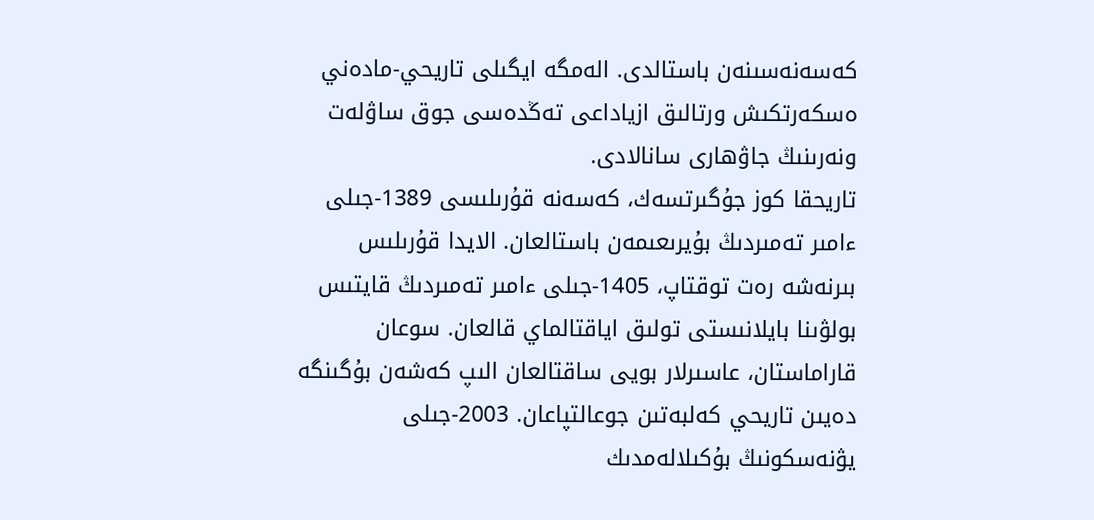كەسەنەسىنەن باستالدى. الەمگە ايگىلى تاريحي-مادەني ەسكەرتكىش ورتالىق ازياداعى تەڭدەسى جوق ساۋلەت ونەرىنىڭ جاۋھارى سانالادى.
تاريحقا كوز جۇگىرتسەك، كەسەنە قۇرىلىسى 1389-جىلى ءامىر تەمىردىڭ بۇيرىعىمەن باستالعان. الايدا قۇرىلىس بىرنەشە رەت توقتاپ، 1405-جىلى ءامىر تەمىردىڭ قايتىس بولۋىنا بايلانىستى تولىق اياقتالماي قالعان. سوعان قاراماستان، عاسىرلار بويى ساقتالعان الىپ كەشەن بۇگىنگە دەيىن تاريحي كەلبەتىن جوعالتپاعان. 2003-جىلى يۋنەسكونىڭ بۇكىلالەمدىك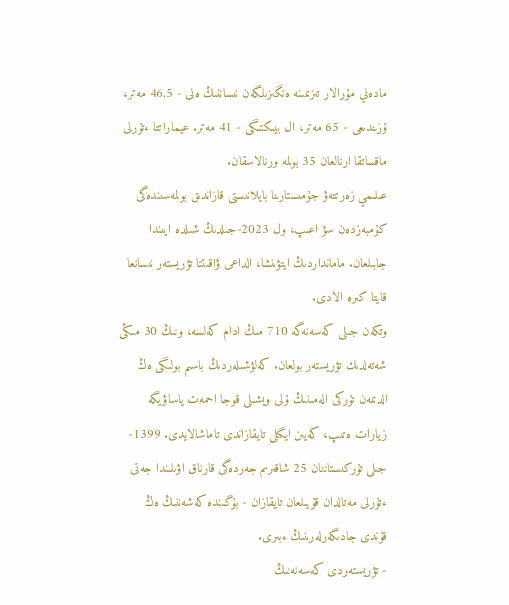مادەني مۇرالار تىزىمىنە ەنگىزىلگەن نىساننىڭ ەنى - 46,5 مەتر، ۇزىندىعى - 65 مەتر، ال بيىكتىگى - 41 مەتر. عيماراتتا ءتۇرلى ماقساتقا ارنالعان 35 بولمە ورنالاسقان.
عىلىمي زەرتتەۋ جۇمىستارىنا بايلانىستى قازاندىق بولمەسىندەگى كۇمبەزدەن سۋ اعىپ، ول 2023-جىلدىڭ شىلدە ايىندا جابىلعان. مامانداردىڭ ايتۋىنشا، الداعى ۋاقىتتا تۋريستەر نىسانعا قايتا كىرە الادى.
وتكەن جىلى كەسەنەگە 710 مىڭ ادام كەلسە، ونىڭ 30 مىڭى شەتەلدىك تۋريستەر بولعان. كەلۋشىلەردىڭ باسىم بولىگى ەڭ الدىمەن تۇركى الەمىنىڭ ۇلى ويشىلى قوجا احمەت ياساۋيگە زيارات ەتىپ، كەيىن ايگىلى تايقازاندى تاماشالايدى. 1399-جىلى تۇركىستاننان 25 شاقىرىم جەردەگى قارناق اۋىلىندا جەتى ءتۇرلى مەتالدان قۇيىلعان تايقازان - بۇگىندە كەشەننىڭ ەڭ قۇندى جادىگەرلەرىنىڭ ءبىرى.
- تۋريستەردى كەسەنەنىڭ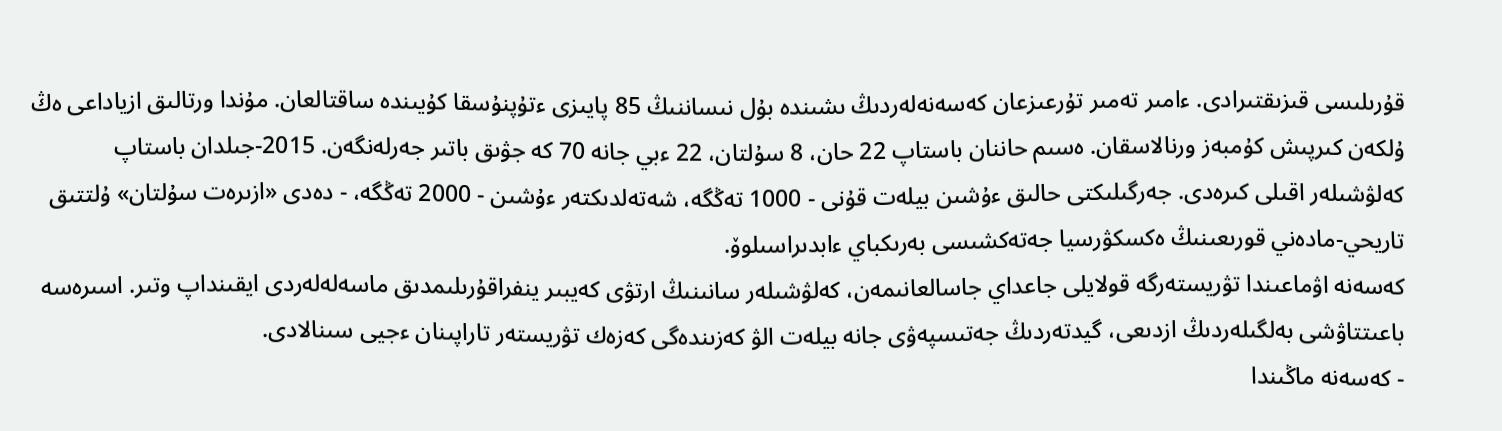قۇرىلىسى قىزىقتىرادى. ءامىر تەمىر تۇرعىزعان كەسەنەلەردىڭ ىشىندە بۇل نىساننىڭ 85 پايىزى ءتۇپنۇسقا كۇيىندە ساقتالعان. مۇندا ورتالىق ازياداعى ەڭ ۇلكەن كىرپىش كۇمبەز ورنالاسقان. ەسىم حاننان باستاپ 22 حان، 8 سۇلتان، 22 ءبي جانە 70 كە جۋىق باتىر جەرلەنگەن. 2015-جىلدان باستاپ كەلۋشىلەر اقىلى كىرەدى. جەرگىلىكتى حالىق ءۇشىن بيلەت قۇنى - 1000 تەڭگە، شەتەلدىكتەر ءۇشىن - 2000 تەڭگە، - دەدى «ازىرەت سۇلتان» ۇلتتىق تاريحي-مادەني قورىعىنىڭ ەكسكۋرسيا جەتەكشىسى بەرىكباي ءابدىراسىلوۆ.
كەسەنە اۋماعىندا تۋريستەرگە قولايلى جاعداي جاسالعانىمەن، كەلۋشىلەر سانىنىڭ ارتۋى كەيبىر ينفراقۇرىلىمدىق ماسەلەلەردى ايقىنداپ وتىر. اسىرەسە باعىتتاۋشى بەلگىلەردىڭ ازدىعى، گيدتەردىڭ جەتىسپەۋى جانە بيلەت الۋ كەزىندەگى كەزەك تۋريستەر تاراپىنان ءجيى سىنالادى.
- كەسەنە ماڭىندا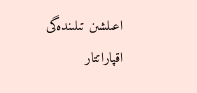اعىلشىن تىلىندەگى اقپاراتتار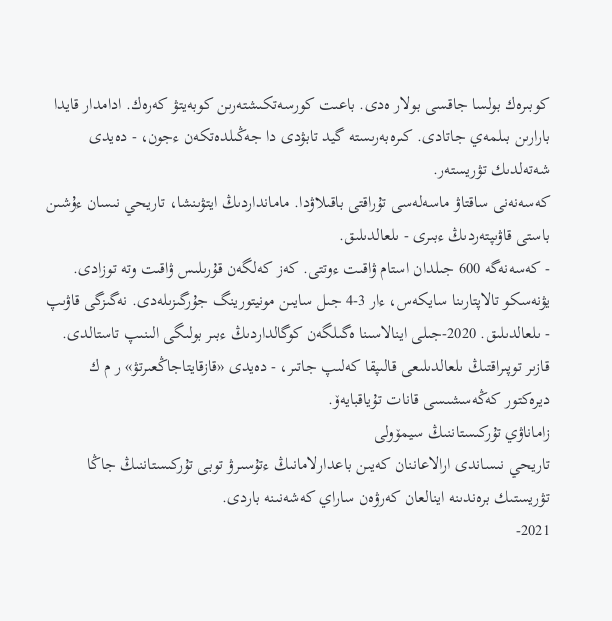كوبىرەك بولسا جاقسى بولار ەدى. باعىت كورسەتكىشتەرىن كوبەيتۋ كەرەك. ادامدار قايدا بارارىن بىلمەي جاتادى. كىرەبەرىستە گيد تابۋدى دا جەڭىلدەتكەن ءجون، - دەيدى شەتەلدىك تۋريستەر.
كەسەنەنى ساقتاۋ ماسەلەسى تۇراقتى باقىلاۋدا. مامانداردىڭ ايتۋىنشا، تاريحي نىسان ءۇشىن باستى قاۋىپتەردىڭ ءبىرى - ىلعالدىلىق.
- كەسەنەگە 600 جىلدان استام ۋاقىت ءوتتى. كەز كەلگەن قۇرىلىس ۋاقىت وتە توزادى. يۋنەسكو تالاپتارىنا سايكەس، ءار 3-4 جىل سايىن مونيتورينگ جۇرگىزىلەدى. نەگىزگى قاۋىپ - ىلعالدىلىق. 2020-جىلى اينالاسىنا ەگىلگەن كوگالداردىڭ ءبىر بولىگى الىنىپ تاستالدى. قازىر توپىراقتىڭ ىلعالدىلىعى قالىپقا كەلىپ جاتىر، - دەيدى «قازقايتاجاڭعىرتۋ» ر م ك ديرەكتور كەڭەسشىسى قانات تۇياقبايەۆ.
زاماناۋي تۇركىستاننىڭ سيمۆولى
تاريحي نىساندى ارالاعاننان كەيىن باعدارلامانىڭ ءتۇسىرۋ توبى تۇركىستاننىڭ جاڭا تۋريستىك برەندىنە اينالعان كەرۋەن ساراي كەشەنىنە باردى.
2021-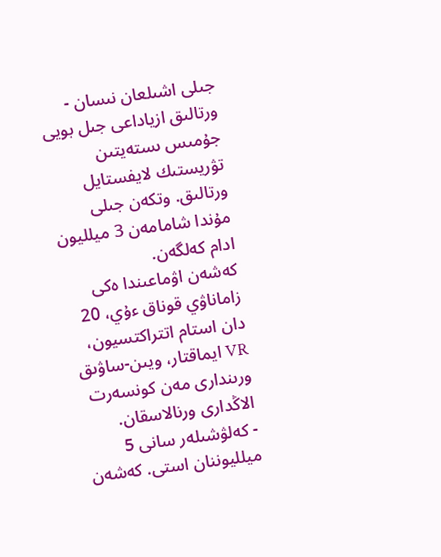جىلى اشىلعان نىسان - ورتالىق ازياداعى جىل بويى جۇمىس ىستەيتىن تۋريستىك لايفستايل ورتالىق. وتكەن جىلى مۇندا شامامەن 3 ميلليون ادام كەلگەن.
كەشەن اۋماعىندا ەكى زاماناۋي قوناق ءۇي، 20 دان استام اتتراكتسيون، VR ايماقتار، ويىن-ساۋىق ورىندارى مەن كونسەرت الاڭدارى ورنالاسقان.
- كەلۋشىلەر سانى 5 ميلليوننان استى. كەشەن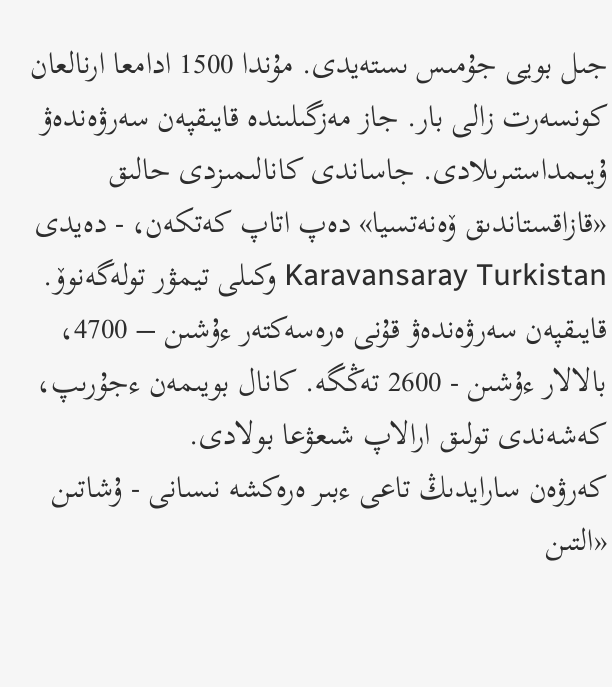جىل بويى جۇمىس ىستەيدى. مۇندا 1500 ادامعا ارنالعان كونسەرت زالى بار. جاز مەزگىلىندە قايىقپەن سەرۋەندەۋ ۇيىمداستىرىلادى. جاساندى كانالىمىزدى حالىق «قازاقستاندىق ۆەنەتسيا» دەپ اتاپ كەتكەن، - دەيدى Karavansaray Turkistan وكىلى تيمۋر تولەگەنوۆ.
قايىقپەن سەرۋەندەۋ قۇنى ەرەسەكتەر ءۇشىن – 4700، بالالار ءۇشىن - 2600 تەڭگە. كانال بويىمەن ءجۇرىپ، كەشەندى تولىق ارالاپ شىعۋعا بولادى.
كەرۋەن سارايدىڭ تاعى ءبىر ەرەكشە نىسانى - ۇشاتىن «التىن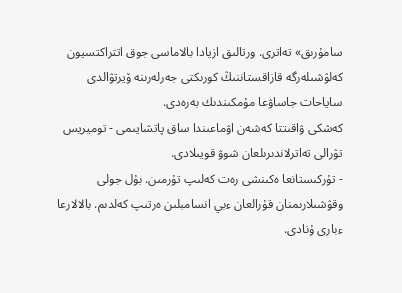سامۇرىق» تەاترى. ورتالىق ازيادا بالاماسى جوق اتتراكتسيون كەلۋشىلەرگە قازاقستاننىڭ كورىكتى جەرلەرىنە ۆيرتۋالدى ساياحات جاساۋعا مۇمكىندىك بەرەدى.
كەشكى ۋاقىتتا كەشەن اۋماعىندا ساق پاتشايىمى - توميريس تۋرالى تەاترلاندىرىلعان شوۋ قويىلادى.
- تۇركىستانعا ەكىنشى رەت كەلىپ تۇرمىن. بۇل جولى وقۋشىلارىمنان قۇرالعان ءبي انسامبلىن ەرتىپ كەلدىم. بالالارعا ءبارى ۇنادى.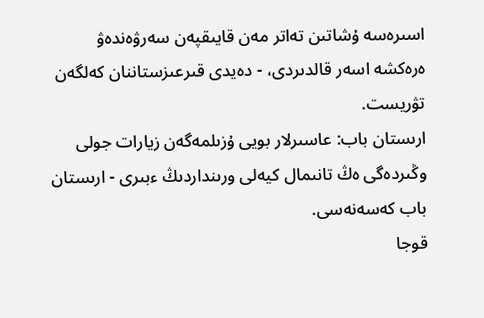اسىرەسە ۇشاتىن تەاتر مەن قايىقپەن سەرۋەندەۋ ەرەكشە اسەر قالدىردى، - دەيدى قىرعىزستاننان كەلگەن تۋريست.
ارىستان باب: عاسىرلار بويى ۇزىلمەگەن زيارات جولى
وڭىردەگى ەڭ تانىمال كيەلى ورىنداردىڭ ءبىرى - ارىستان باب كەسەنەسى.
قوجا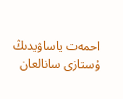احمەت ياساۋيدىڭ ۇستازى سانالعان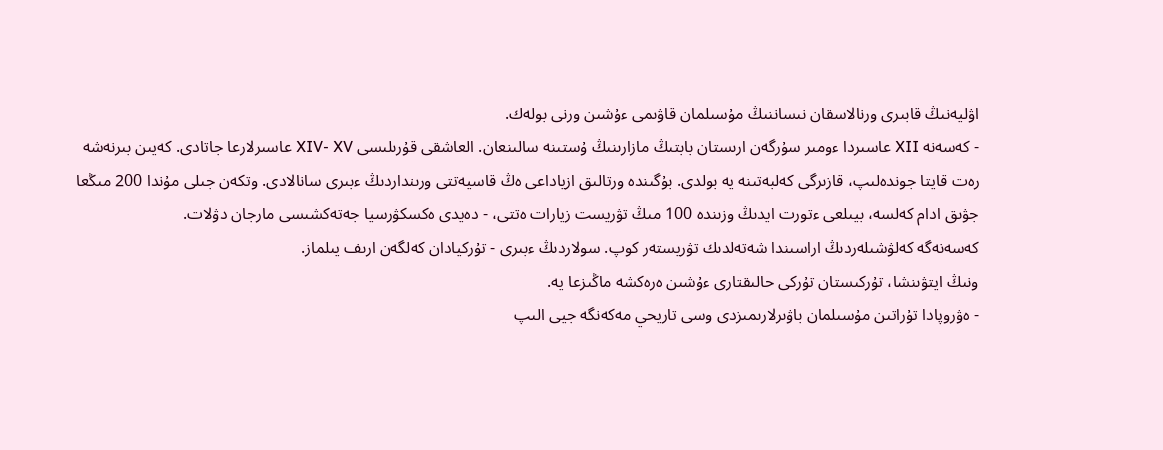اۋليەنىڭ قابىرى ورنالاسقان نىساننىڭ مۇسىلمان قاۋىمى ءۇشىن ورنى بولەك.
- كەسەنە XII عاسىردا ءومىر سۇرگەن ارىستان بابتىڭ مازارىنىڭ ۇستىنە سالىنعان. العاشقى قۇرىلىسى XIV- XV عاسىرلارعا جاتادى. كەيىن بىرنەشە رەت قايتا جوندەلىپ، قازىرگى كەلبەتىنە يە بولدى. بۇگىندە ورتالىق ازياداعى ەڭ قاسيەتتى ورىنداردىڭ ءبىرى سانالادى. وتكەن جىلى مۇندا 200 مىڭعا جۋىق ادام كەلسە، بيىلعى ءتورت ايدىڭ وزىندە 100 مىڭ تۋريست زيارات ەتتى، - دەيدى ەكسكۋرسيا جەتەكشىسى مارجان دۋلات.
كەسەنەگە كەلۋشىلەردىڭ اراسىندا شەتەلدىك تۋريستەر كوپ. سولاردىڭ ءبىرى - تۇركيادان كەلگەن ارىف يىلماز.
ونىڭ ايتۋىنشا، تۇركىستان تۇركى حالىقتارى ءۇشىن ەرەكشە ماڭىزعا يە.
- ەۋروپادا تۇراتىن مۇسىلمان باۋىرلارىمىزدى وسى تاريحي مەكەنگە جيى الىپ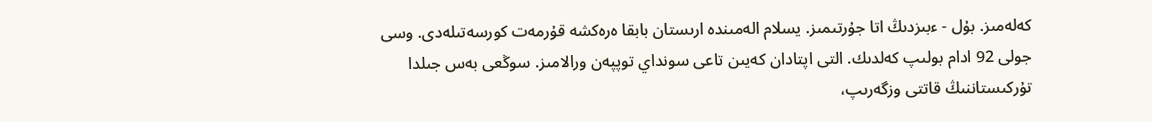كەلەمىز. بۇل - ءبىزدىڭ اتا جۇرتىمىز. يسلام الەمىندە ارىستان بابقا ەرەكشە قۇرمەت كورسەتىلەدى. وسى جولى 92 ادام بولىپ كەلدىك. التى اپتادان كەيىن تاعى سونداي توپپەن ورالامىز. سوڭعى بەس جىلدا تۇركىستاننىڭ قاتتى وزگەرىپ،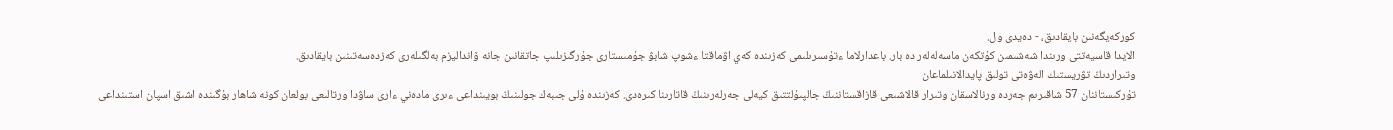كوركەيگەنىن بايقادىق، - دەيدى ول.
الايدا قاسيەتتى ورىندا شەشىمىن كۇتكەن ماسەلەلەر دە بار. باعدارلاما ءتۇسىرىلىمى كەزىندە كەي اۋماقتا ءشوپ شابۋ جۇمىستارى جۇرگىزىلىپ جاتقانىن جانە ۆانداليزم بەلگىلەرى كەزدەسەتىنىن بايقادىق.
وتىراردىڭ تۋريستىك الەۋەتى تولىق پايدالانىلماعان
تۇركىستاننان 57 شاقىرىم جەردە ورنالاسقان وتىرار قالاشىعى قازاقستاننىڭ جالپىۇلتتىق كيەلى جەرلەرىنىڭ قاتارىنا كىرەدى. كەزىندە ۇلى جىبەك جولىنىڭ بويىنداعى ءىرى مادەني ءارى ساۋدا ورتالىعى بولعان كونە شاھار بۇگىندە اشىق اسپان استىنداعى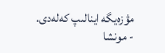مۋزەيگە اينالىپ كەلەدى.
- مونشا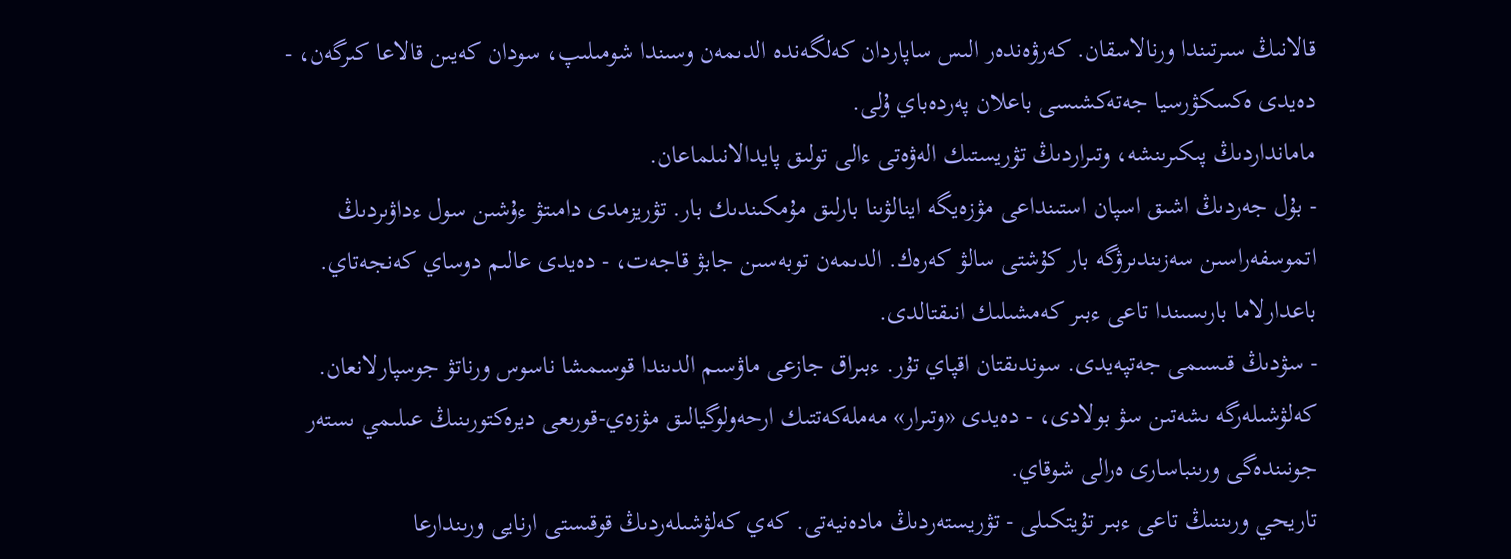قالانىڭ سىرتىندا ورنالاسقان. كەرۋەندەر الىس ساپاردان كەلگەندە الدىمەن وسىندا شومىلىپ، سودان كەيىن قالاعا كىرگەن، - دەيدى ەكسكۋرسيا جەتەكشىسى باعلان پەردەباي ۇلى.
مامانداردىڭ پىكىرىنشە، وتىراردىڭ تۋريستىك الەۋەتى ءالى تولىق پايدالانىلماعان.
- بۇل جەردىڭ اشىق اسپان استىنداعى مۋزەيگە اينالۋىنا بارلىق مۇمكىندىك بار. تۋريزمدى دامىتۋ ءۇشىن سول ءداۋىردىڭ اتموسفەراسىن سەزىندىرۋگە بار كۇشتى سالۋ كەرەك. الدىمەن توبەسىن جابۋ قاجەت، - دەيدى عالىم دوساي كەنجەتاي.
باعدارلاما بارىسىندا تاعى ءبىر كەمشىلىك انىقتالدى.
- سۋدىڭ قىسىمى جەتپەيدى. سوندىقتان اقپاي تۇر. ءبىراق جازعى ماۋسىم الدىندا قوسىمشا ناسوس ورناتۋ جوسپارلانعان. كەلۋشىلەرگە ىشەتىن سۋ بولادى، - دەيدى «وتىرار» مەملەكەتتىك ارحەولوگيالىق مۋزەي-قورىعى ديرەكتورىنىڭ عىلىمي ىستەر جونىندەگى ورىنباسارى ەرالى شوقاي.
تاريحي ورىننىڭ تاعى ءبىر تۇيتكىلى - تۋريستەردىڭ مادەنيەتى. كەي كەلۋشىلەردىڭ قوقىستى ارنايى ورىندارعا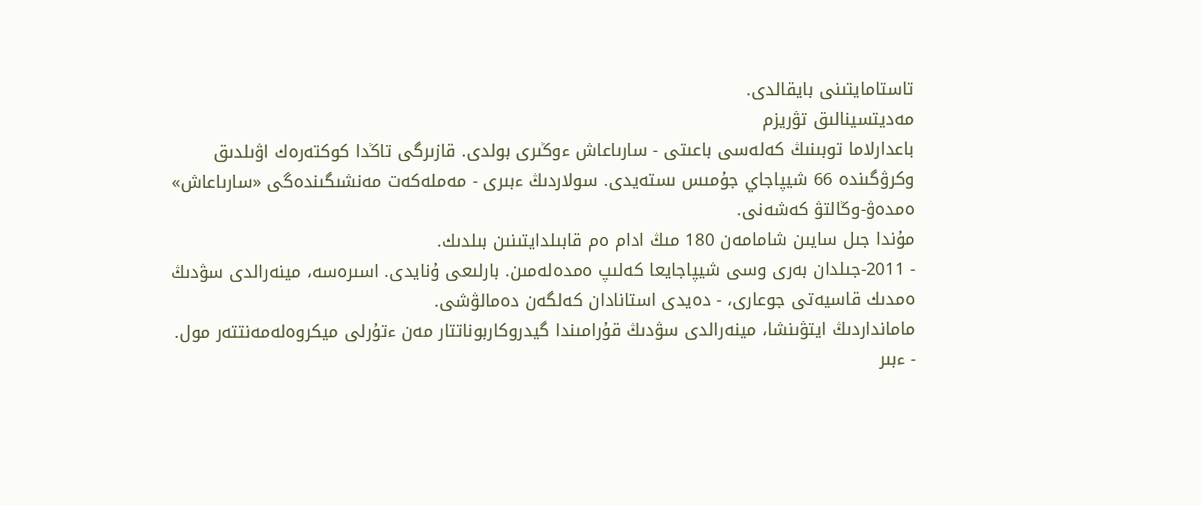تاستامايتىنى بايقالدى.
مەديتسينالىق تۋريزم
باعدارلاما توبىنىڭ كەلەسى باعىتى - سارىاعاش ءوڭىرى بولدى. قازىرگى تاڭدا كوكتەرەك اۋىلدىق وكرۋگىندە 66 شيپاجاي جۇمىس ىستەيدى. سولاردىڭ ءبىرى - مەملەكەت مەنشىگىندەگى «سارىاعاش» ەمدەۋ-وڭالتۋ كەشەنى.
مۇندا جىل سايىن شامامەن 180 مىڭ ادام ەم قابىلدايتىنىن بىلدىك.
- 2011-جىلدان بەرى وسى شيپاجايعا كەلىپ ەمدەلەمىن. بارلىعى ۇنايدى. اسىرەسە، مينەرالدى سۋدىڭ ەمدىك قاسيەتى جوعارى، - دەيدى استانادان كەلگەن دەمالۋشى.
مامانداردىڭ ايتۋىنشا، مينەرالدى سۋدىڭ قۇرامىندا گيدروكاربوناتتار مەن ءتۇرلى ميكروەلەمەنتتەر مول.
- ءبىر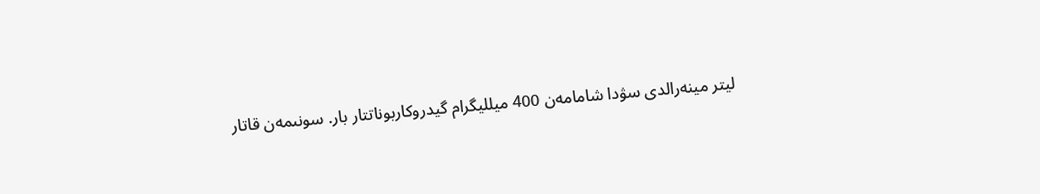ليتر مينەرالدى سۋدا شامامەن 400 ميلليگرام گيدروكاربوناتتار بار. سونىمەن قاتار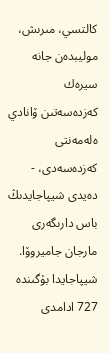كالتسي، مىرىش، موليبدەن جانە سيرەك كەزدەسەتىن ۆانادي ەلەمەنتى كەزدەسەدى، - دەيدى شيپاجايدىڭ باس دارىگەرى مارجان جاميروۆا.
شيپاجايدا بۇگىندە 727 ادامدى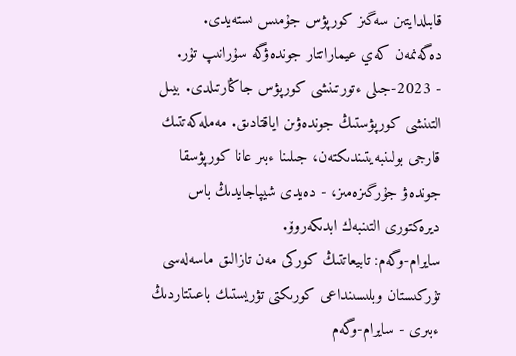قابىلدايتىن سەگىز كورپۋس جۇمىس ىستەيدى. دەگەنمەن كەي عيماراتتار جوندەۋگە سۇرانىپ تۇر.
- 2023-جىلى ءتورتىنشى كورپۋس جاڭارتىلدى. بيىل التىنشى كورپۋستىڭ جوندەۋىن اياقتادىق. مەملەكەتتىك قارجى بولىنبەيتىندىكتەن، جىلىنا ءبىر عانا كورپۋسقا جوندەۋ جۇرگىزەمىز، - دەيدى شيپاجايدىڭ باس ديرەكتورى التىنبەك ابدىكەروۆ.
سايرام-وگەم: تابيعاتتىڭ كوركى مەن تازالىق ماسەلەسى
تۇركىستان وبلىسىنداعى كورىكتى تۋريستىك باعىتتاردىڭ ءبىرى - سايرام-وگەم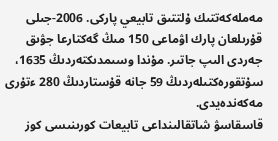مەملەكەتتىك ۇلتتىق تابيعي پاركى. 2006-جىلى قۇرىلعان پارك اۋماعى 150 مىڭ گەكتارعا جۋىق جەردى الىپ جاتىر. مۇندا وسىمدىكتەردىڭ 1635، سۇتقورەكتىلەردىڭ 59 جانە قۇستاردىڭ 280 ءتۇرى مەكەندەيدى.
قاسقاسۋ شاتقالىنداعى تابيعات كورىنىسى كوز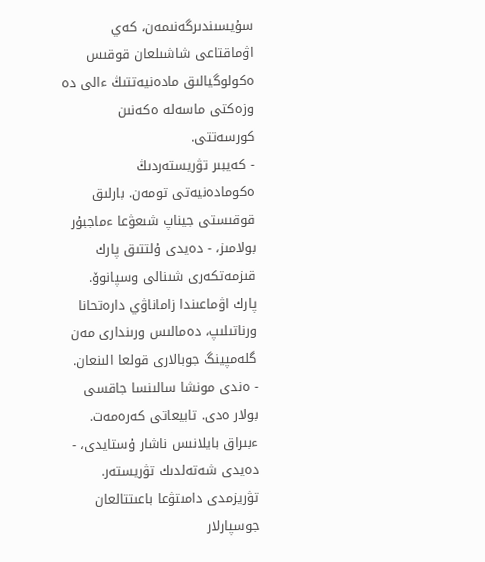سۇيسىندىرگەنىمەن، كەي اۋماقتاعى شاشىلعان قوقىس ەكولوگيالىق مادەنيەتتىڭ ءالى دە وزەكتى ماسەلە ەكەنىن كورسەتتى.
- كەيبىر تۋريستەردىڭ ەكومادەنيەتى تومەن. بارلىق قوقىستى جيناپ شىعۋعا ءماجبۇر بولامىز، - دەيدى ۇلتتىق پارك قىزمەتكەرى شىنالى وسپانوۆ.
پارك اۋماعىندا زاماناۋي دارەتحانا ورناتىلىپ، دەمالىس ورىندارى مەن گلەمپينگ جوبالارى قولعا الىنعان.
- ەندى مونشا سالىنسا جاقسى بولار ەدى. تابيعاتى كەرەمەت. ءبىراق بايلانىس ناشار ۇستايدى، - دەيدى شەتەلدىك تۋريستەر.
تۋريزمدى دامىتۋعا باعىتتالعان جوسپارلار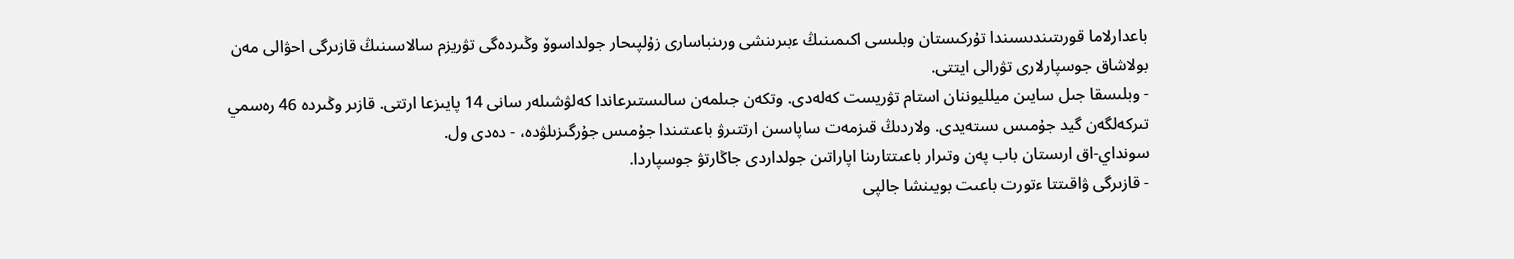باعدارلاما قورىتىندىسىندا تۇركىستان وبلىسى اكىمىنىڭ ءبىرىنشى ورىنباسارى زۇلپىحار جولداسوۆ وڭىردەگى تۋريزم سالاسىنىڭ قازىرگى احۋالى مەن بولاشاق جوسپارلارى تۋرالى ايتتى.
- وبلىسقا جىل سايىن ميلليوننان استام تۋريست كەلەدى. وتكەن جىلمەن سالىستىرعاندا كەلۋشىلەر سانى 14 پايىزعا ارتتى. قازىر وڭىردە 46 رەسمي تىركەلگەن گيد جۇمىس ىستەيدى. ولاردىڭ قىزمەت ساپاسىن ارتتىرۋ باعىتىندا جۇمىس جۇرگىزىلۋدە، - دەدى ول.
سونداي-اق ارىستان باب پەن وتىرار باعىتتارىنا اپاراتىن جولداردى جاڭارتۋ جوسپاردا.
- قازىرگى ۋاقىتتا ءتورت باعىت بويىنشا جالپى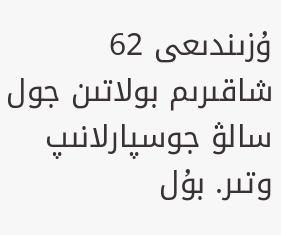ۇزىندىعى 62 شاقىرىم بولاتىن جول سالۋ جوسپارلانىپ وتىر. بۇل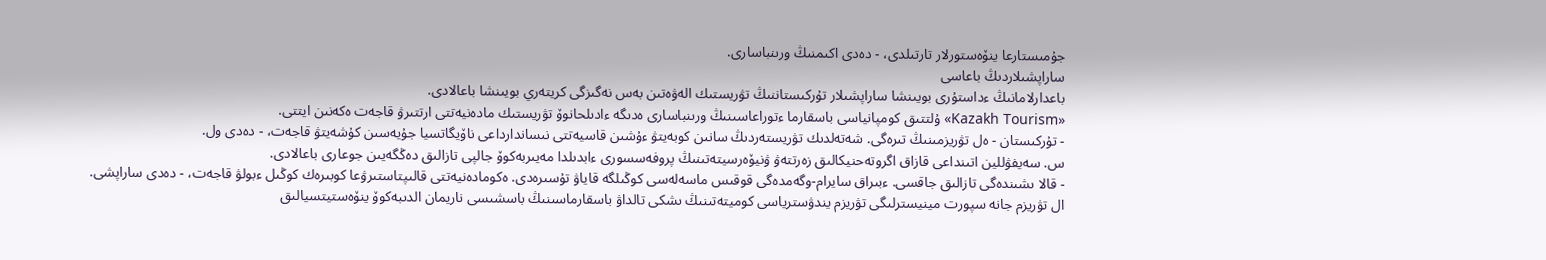جۇمىستارعا ينۆەستورلار تارتىلدى، - دەدى اكىمنىڭ ورىنباسارى.
ساراپشىلاردىڭ باعاسى
باعدارلامانىڭ ءداستۇرى بويىنشا ساراپشىلار تۇركىستاننىڭ تۋريستىك الەۋەتىن بەس نەگىزگى كريتەري بويىنشا باعالادى.
«Kazakh Tourism» ۇلتتىق كومپانياسى باسقارما ءتوراعاسىنىڭ ورىنباسارى ەدىگە ءادىلحانوۆ تۋريستىك مادەنيەتتى ارتتىرۋ قاجەت ەكەنىن ايتتى.
- تۇركىستان - ەل تۋريزمىنىڭ تىرەگى. شەتەلدىك تۋريستەردىڭ سانىن كوبەيتۋ ءۇشىن قاسيەتتى نىساندارداعى ناۆيگاتسيا جۇيەسىن كۇشەيتۋ قاجەت، - دەدى ول.
س. سەيفۋللين اتىنداعى قازاق اگروتەحنيكالىق زەرتتەۋ ۋنيۆەرسيتەتىنىڭ پروفەسسورى ءابدىلدا مەيىربەكوۆ جالپى تازالىق دەڭگەيىن جوعارى باعالادى.
- قالا ىشىندەگى تازالىق جاقسى. ءبىراق سايرام-وگەمدەگى قوقىس ماسەلەسى كوڭىلگە قاياۋ تۇسىرەدى. ەكومادەنيەتتى قالىپتاستىرۋعا كوبىرەك كوڭىل ءبولۋ قاجەت، - دەدى ساراپشى.
ال تۋريزم جانە سپورت مينيسترلىگى تۋريزم يندۋسترياسى كوميتەتىنىڭ ىشكى تالداۋ باسقارماسىنىڭ باسشىسى ناريمان الدىبەكوۆ ينۆەستيتسيالىق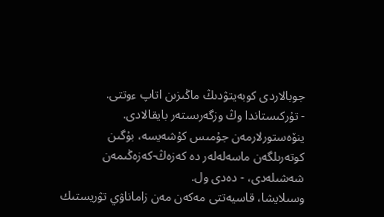جوبالاردى كوبەيتۋدىڭ ماڭىزىن اتاپ ءوتتى.
- تۇركىستاندا وڭ وزگەرىستەر بايقالادى. ينۆەستورلارمەن جۇمىس كۇشەيسە، بۇگىن كوتەرىلگەن ماسەلەلەر دە كەزەڭ-كەزەڭىمەن شەشىلەدى، - دەدى ول.
وسىلايشا، قاسيەتتى مەكەن مەن زاماناۋي تۋريستىك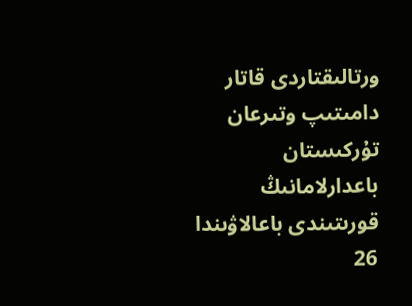ورتالىقتاردى قاتار دامىتىپ وتىرعان تۇركىستان باعدارلامانىڭ قورىتىندى باعالاۋىندا 26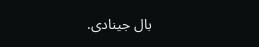بال جينادى.